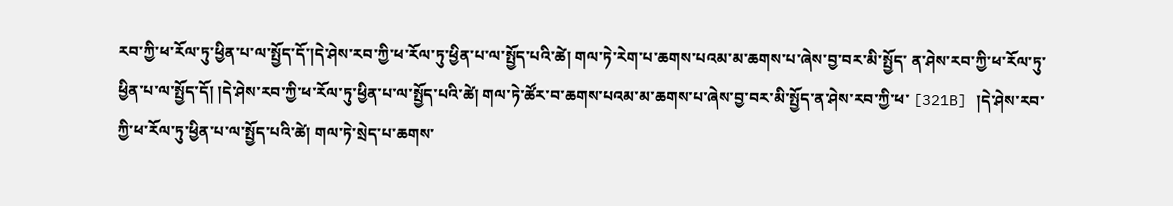རབ་ཀྱི་ཕ་རོལ་ཏུ་ཕྱིན་པ་ལ་སྤྱོད་དོ་།དེ་ཤེས་རབ་ཀྱི་ཕ་རོལ་ཏུ་ཕྱིན་པ་ལ་སྤྱོད་པའི་ཚེ། གལ་ཏེ་རེག་པ་ཆགས་པའམ་མ་ཆགས་པ་ཞེས་བྱ་བར་མི་སྤྱོད་ ན་ཤེས་རབ་ཀྱི་ཕ་རོལ་ཏུ་ཕྱིན་པ་ལ་སྤྱོད་དོ། །དེ་ཤེས་རབ་ཀྱི་ཕ་རོལ་ཏུ་ཕྱིན་པ་ལ་སྤྱོད་པའི་ཚེ། གལ་ཏེ་ཚོར་བ་ཆགས་པའམ་མ་ཆགས་པ་ཞེས་བྱ་བར་མི་སྤྱོད་ན་ཤེས་རབ་ཀྱི་ཕ་ [321B] །དེ་ཤེས་རབ་ཀྱི་ཕ་རོལ་ཏུ་ཕྱིན་པ་ལ་སྤྱོད་པའི་ཚེ། གལ་ཏེ་སྲེད་པ་ཆགས་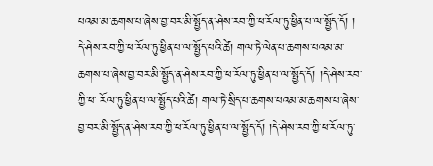པའམ་མ་ཆགས་པ་ཞེས་བྱ་བར་མི་སྤྱོད་ན་ཤེས་རབ་ཀྱི་ཕ་རོལ་ཏུ་ཕྱིན་པ་ལ་སྤྱོད་དོ། ། དེ་ཤེས་རབ་ཀྱི་ཕ་རོལ་ཏུ་ཕྱིན་པ་ལ་སྤྱོད་པའི་ཚེ། གལ་ཏེ་ལེན་པ་ཆགས་པའམ་མ་ཆགས་པ་ཞེས་བྱ་བར་མི་སྤྱོད་ན་ཤེས་རབ་ཀྱི་ཕ་རོལ་ཏུ་ཕྱིན་པ་ལ་སྤྱོད་དོ། །དེ་ཤེས་རབ་ཀྱི་ཕ་ རོལ་ཏུ་ཕྱིན་པ་ལ་སྤྱོད་པའི་ཚེ། གལ་ཏེ་སྲིད་པ་ཆགས་པའམ་མ་ཆགས་པ་ཞེས་བྱ་བར་མི་སྤྱོད་ན་ཤེས་རབ་ཀྱི་ཕ་རོལ་ཏུ་ཕྱིན་པ་ལ་སྤྱོད་དོ། །དེ་ཤེས་རབ་ཀྱི་ཕ་རོལ་ཏུ་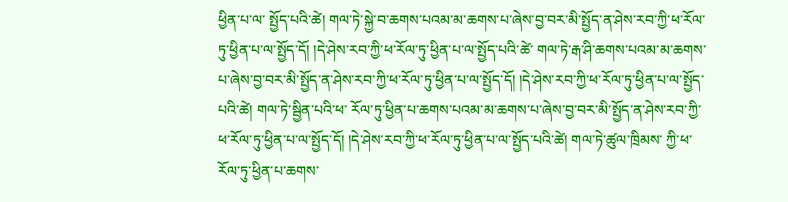ཕྱིན་པ་ལ་ སྤྱོད་པའི་ཚེ། གལ་ཏེ་སྐྱེ་བ་ཆགས་པའམ་མ་ཆགས་པ་ཞེས་བྱ་བར་མི་སྤྱོད་ན་ཤེས་རབ་ཀྱི་ཕ་རོལ་ཏུ་ཕྱིན་པ་ལ་སྤྱོད་དོ། །དེ་ཤེས་རབ་ཀྱི་ཕ་རོལ་ཏུ་ཕྱིན་པ་ལ་སྤྱོད་པའི་ཚེ་ གལ་ཏེ་རྒ་ཤི་ཆགས་པའམ་མ་ཆགས་པ་ཞེས་བྱ་བར་མི་སྤྱོད་ན་ཤེས་རབ་ཀྱི་ཕ་རོལ་ཏུ་ཕྱིན་པ་ལ་སྤྱོད་དོ། །དེ་ཤེས་རབ་ཀྱི་ཕ་རོལ་ཏུ་ཕྱིན་པ་ལ་སྤྱོད་པའི་ཚེ། གལ་ཏེ་སྦྱིན་པའི་ཕ་ རོལ་ཏུ་ཕྱིན་པ་ཆགས་པའམ་མ་ཆགས་པ་ཞེས་བྱ་བར་མི་སྤྱོད་ན་ཤེས་རབ་ཀྱི་ཕ་རོལ་ཏུ་ཕྱིན་པ་ལ་སྤྱོད་དོ། །དེ་ཤེས་རབ་ཀྱི་ཕ་རོལ་ཏུ་ཕྱིན་པ་ལ་སྤྱོད་པའི་ཚེ། གལ་ཏེ་ཚུལ་ཁྲིམས་ ཀྱི་ཕ་རོལ་ཏུ་ཕྱིན་པ་ཆགས་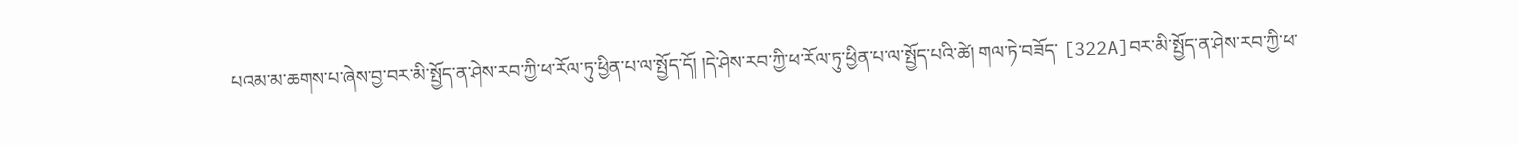པའམ་མ་ཆགས་པ་ཞེས་བྱ་བར་མི་སྤྱོད་ན་ཤེས་རབ་ཀྱི་ཕ་རོལ་ཏུ་ཕྱིན་པ་ལ་སྤྱོད་དོ། །དེ་ཤེས་རབ་ཀྱི་ཕ་རོལ་ཏུ་ཕྱིན་པ་ལ་སྤྱོད་པའི་ཚེ། གལ་ཏེ་བཟོད་ [322A]བར་མི་སྤྱོད་ན་ཤེས་རབ་ཀྱི་ཕ་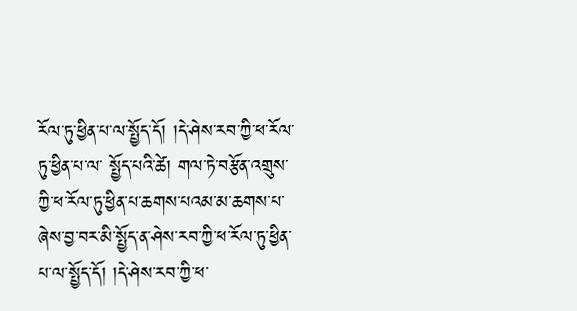རོལ་ཏུ་ཕྱིན་པ་ལ་སྤྱོད་དོ། །དེ་ཤེས་རབ་ཀྱི་ཕ་རོལ་ཏུ་ཕྱིན་པ་ལ་ སྤྱོད་པའི་ཚེ། གལ་ཏེ་བརྩོན་འགྲུས་ཀྱི་ཕ་རོལ་ཏུ་ཕྱིན་པ་ཆགས་པའམ་མ་ཆགས་པ་ཞེས་བྱ་བར་མི་སྤྱོད་ན་ཤེས་རབ་ཀྱི་ཕ་རོལ་ཏུ་ཕྱིན་པ་ལ་སྤྱོད་དོ། །དེ་ཤེས་རབ་ཀྱི་ཕ་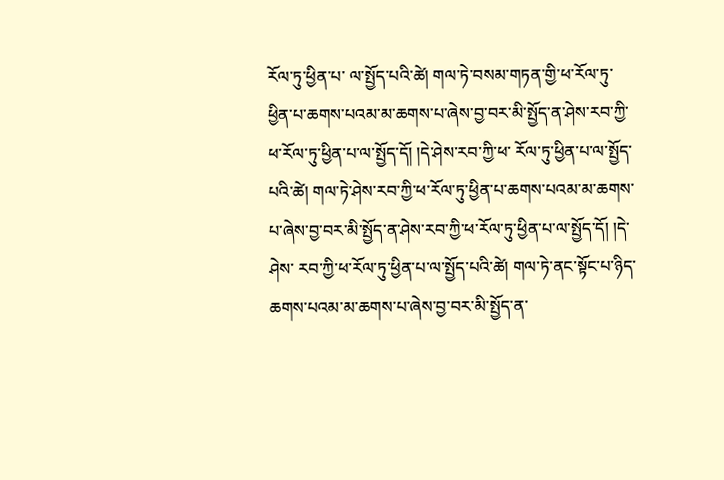རོལ་ཏུ་ཕྱིན་པ་ ལ་སྤྱོད་པའི་ཚེ། གལ་ཏེ་བསམ་གཏན་གྱི་ཕ་རོལ་ཏུ་ཕྱིན་པ་ཆགས་པའམ་མ་ཆགས་པ་ཞེས་བྱ་བར་མི་སྤྱོད་ན་ཤེས་རབ་ཀྱི་ཕ་རོལ་ཏུ་ཕྱིན་པ་ལ་སྤྱོད་དོ། །དེ་ཤེས་རབ་ཀྱི་ཕ་ རོལ་ཏུ་ཕྱིན་པ་ལ་སྤྱོད་པའི་ཚེ། གལ་ཏེ་ཤེས་རབ་ཀྱི་ཕ་རོལ་ཏུ་ཕྱིན་པ་ཆགས་པའམ་མ་ཆགས་པ་ཞེས་བྱ་བར་མི་སྤྱོད་ན་ཤེས་རབ་ཀྱི་ཕ་རོལ་ཏུ་ཕྱིན་པ་ལ་སྤྱོད་དོ། །དེ་ཤེས་ རབ་ཀྱི་ཕ་རོལ་ཏུ་ཕྱིན་པ་ལ་སྤྱོད་པའི་ཚེ། གལ་ཏེ་ནང་སྟོང་པ་ཉིད་ཆགས་པའམ་མ་ཆགས་པ་ཞེས་བྱ་བར་མི་སྤྱོད་ན་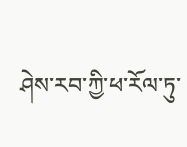ཤེས་རབ་ཀྱི་ཕ་རོལ་ཏུ་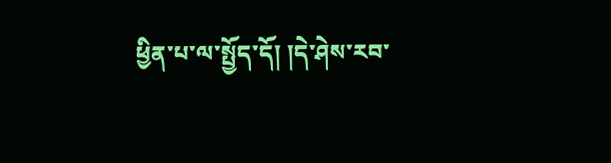ཕྱིན་པ་ལ་སྤྱོད་དོ། །དེ་ཤེས་རབ་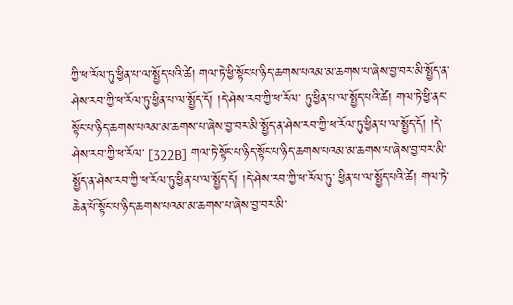ཀྱི་ཕ་རོལ་ཏུ་ཕྱིན་པ་ལ་སྤྱོད་པའི་ཚེ། གལ་ཏེ་ཕྱི་སྟོང་པ་ཉིད་ཆགས་པའམ་མ་ཆགས་པ་ཞེས་བྱ་བར་མི་སྤྱོད་ན་ཤེས་རབ་ཀྱི་ཕ་རོལ་ཏུ་ཕྱིན་པ་ལ་སྤྱོད་དོ། །དེ་ཤེས་རབ་ཀྱི་ཕ་རོལ་ ཏུ་ཕྱིན་པ་ལ་སྤྱོད་པའི་ཚེ། གལ་ཏེ་ཕྱི་ནང་སྟོང་པ་ཉིད་ཆགས་པའམ་མ་ཆགས་པ་ཞེས་བྱ་བར་མི་སྤྱོད་ན་ཤེས་རབ་ཀྱི་ཕ་རོལ་ཏུ་ཕྱིན་པ་ལ་སྤྱོད་དོ། །དེ་ཤེས་རབ་ཀྱི་ཕ་རོལ་ [322B] གལ་ཏེ་སྟོང་པ་ཉིད་སྟོང་པ་ཉིད་ཆགས་པའམ་མ་ཆགས་པ་ཞེས་བྱ་བར་མི་སྤྱོད་ན་ཤེས་རབ་ཀྱི་ཕ་རོལ་ཏུ་ཕྱིན་པ་ལ་སྤྱོད་དོ། །དེ་ཤེས་རབ་ཀྱི་ཕ་རོལ་ཏུ་ ཕྱིན་པ་ལ་སྤྱོད་པའི་ཚེ། གལ་ཏེ་ཆེན་པོ་སྟོང་པ་ཉིད་ཆགས་པའམ་མ་ཆགས་པ་ཞེས་བྱ་བར་མི་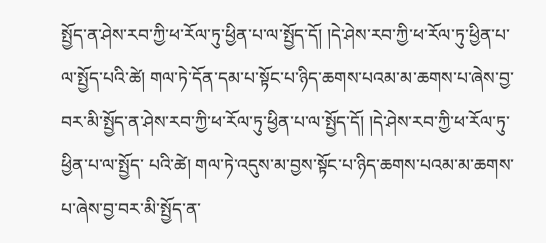སྤྱོད་ན་ཤེས་རབ་ཀྱི་ཕ་རོལ་ཏུ་ཕྱིན་པ་ལ་སྤྱོད་དོ། །དེ་ཤེས་རབ་ཀྱི་ཕ་རོལ་ཏུ་ཕྱིན་པ་ ལ་སྤྱོད་པའི་ཚེ། གལ་ཏེ་དོན་དམ་པ་སྟོང་པ་ཉིད་ཆགས་པའམ་མ་ཆགས་པ་ཞེས་བྱ་བར་མི་སྤྱོད་ན་ཤེས་རབ་ཀྱི་ཕ་རོལ་ཏུ་ཕྱིན་པ་ལ་སྤྱོད་དོ། །དེ་ཤེས་རབ་ཀྱི་ཕ་རོལ་ཏུ་ཕྱིན་པ་ལ་སྤྱོད་ པའི་ཚེ། གལ་ཏེ་འདུས་མ་བྱས་སྟོང་པ་ཉིད་ཆགས་པའམ་མ་ཆགས་པ་ཞེས་བྱ་བར་མི་སྤྱོད་ན་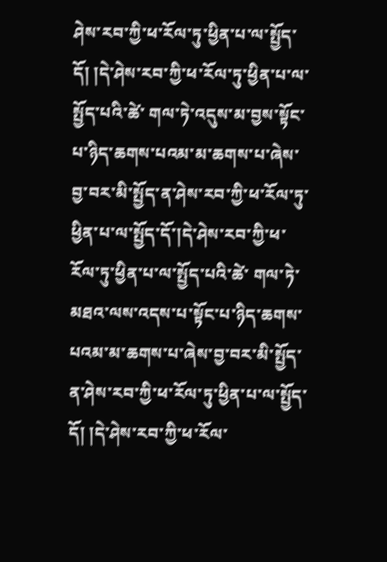ཤེས་རབ་ཀྱི་ཕ་རོལ་ཏུ་ཕྱིན་པ་ལ་སྤྱོད་དོ། །དེ་ཤེས་རབ་ཀྱི་ཕ་རོལ་ཏུ་ཕྱིན་པ་ལ་སྤྱོད་པའི་ཚེ་ གལ་ཏེ་འདུས་མ་བྱས་སྟོང་པ་ཉིད་ཆགས་པའམ་མ་ཆགས་པ་ཞེས་བྱ་བར་མི་སྤྱོད་ན་ཤེས་རབ་ཀྱི་ཕ་རོལ་ཏུ་ཕྱིན་པ་ལ་སྤྱོད་དོ་།དེ་ཤེས་རབ་ཀྱི་ཕ་རོལ་ཏུ་ཕྱིན་པ་ལ་སྤྱོད་པའི་ཚེ་ གལ་ཏེ་མཐའ་ལས་འདས་པ་སྟོང་པ་ཉིད་ཆགས་པའམ་མ་ཆགས་པ་ཞེས་བྱ་བར་མི་སྤྱོད་ན་ཤེས་རབ་ཀྱི་ཕ་རོལ་ཏུ་ཕྱིན་པ་ལ་སྤྱོད་དོ། །དེ་ཤེས་རབ་ཀྱི་ཕ་རོལ་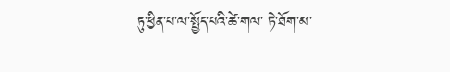ཏུ་ཕྱིན་པ་ལ་སྤྱོད་པའི་ཚེ་གལ་ ཏེ་ཐོག་མ་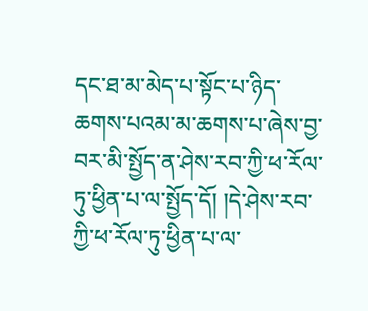དང་ཐ་མ་མེད་པ་སྟོང་པ་ཉིད་ཆགས་པའམ་མ་ཆགས་པ་ཞེས་བྱ་བར་མི་སྤྱོད་ན་ཤེས་རབ་ཀྱི་ཕ་རོལ་ཏུ་ཕྱིན་པ་ལ་སྤྱོད་དོ། །དེ་ཤེས་རབ་ཀྱི་ཕ་རོལ་ཏུ་ཕྱིན་པ་ལ་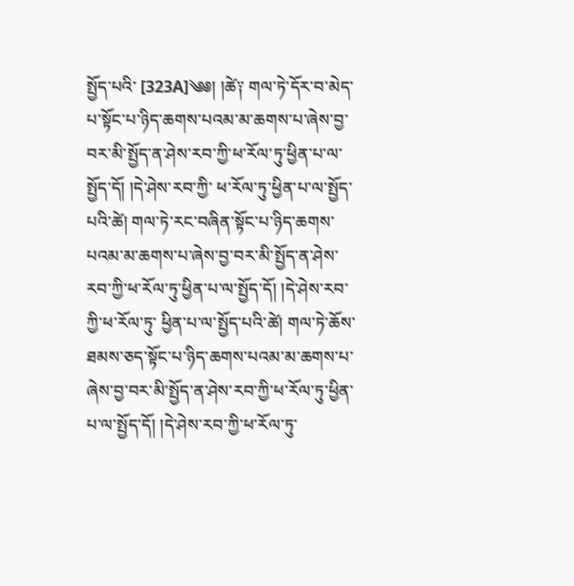སྤྱོད་པའི་ [323A]༄༅། །ཚེ༑ གལ་ཏེ་དོར་བ་མེད་པ་སྟོང་པ་ཉིད་ཆགས་པའམ་མ་ཆགས་པ་ཞེས་བྱ་བར་མི་སྤྱོད་ན་ཤེས་རབ་ཀྱི་ཕ་རོལ་ཏུ་ཕྱིན་པ་ལ་སྤྱོད་དོ། །དེ་ཤེས་རབ་ཀྱི་ ཕ་རོལ་ཏུ་ཕྱིན་པ་ལ་སྤྱོད་པའི་ཚེ། གལ་ཏེ་རང་བཞིན་སྟོང་པ་ཉིད་ཆགས་པའམ་མ་ཆགས་པ་ཞེས་བྱ་བར་མི་སྤྱོད་ན་ཤེས་རབ་ཀྱི་ཕ་རོལ་ཏུ་ཕྱིན་པ་ལ་སྤྱོད་དོ། །དེ་ཤེས་རབ་ཀྱི་ཕ་རོལ་ཏུ་ ཕྱིན་པ་ལ་སྤྱོད་པའི་ཚེ། གལ་ཏེ་ཆོས་ཐམས་ཅད་སྟོང་པ་ཉིད་ཆགས་པའམ་མ་ཆགས་པ་ཞེས་བྱ་བར་མི་སྤྱོད་ན་ཤེས་རབ་ཀྱི་ཕ་རོལ་ཏུ་ཕྱིན་པ་ལ་སྤྱོད་དོ། །དེ་ཤེས་རབ་ཀྱི་ཕ་རོལ་ཏུ་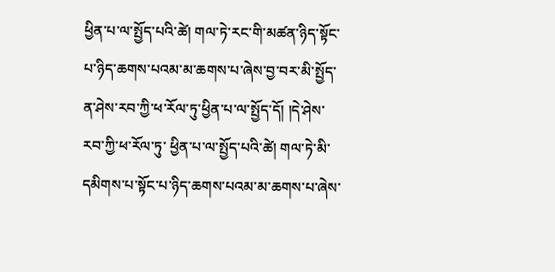ཕྱིན་པ་ལ་སྤྱོད་པའི་ཚེ། གལ་ཏེ་རང་གི་མཚན་ཉིད་སྟོང་པ་ཉིད་ཆགས་པའམ་མ་ཆགས་པ་ཞེས་བྱ་བར་མི་སྤྱོད་ན་ཤེས་རབ་ཀྱི་ཕ་རོལ་ཏུ་ཕྱིན་པ་ལ་སྤྱོད་དོ། །དེ་ཤེས་རབ་ཀྱི་ཕ་རོལ་ཏུ་ ཕྱིན་པ་ལ་སྤྱོད་པའི་ཚེ། གལ་ཏེ་མི་དམིགས་པ་སྟོང་པ་ཉིད་ཆགས་པའམ་མ་ཆགས་པ་ཞེས་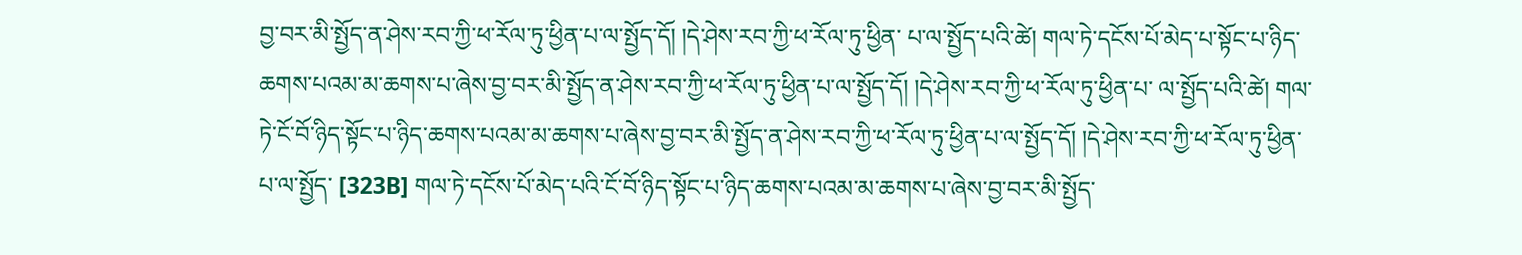བྱ་བར་མི་སྤྱོད་ན་ཤེས་རབ་ཀྱི་ཕ་རོལ་ཏུ་ཕྱིན་པ་ལ་སྤྱོད་དོ། །དེ་ཤེས་རབ་ཀྱི་ཕ་རོལ་ཏུ་ཕྱིན་ པ་ལ་སྤྱོད་པའི་ཚེ། གལ་ཏེ་དངོས་པོ་མེད་པ་སྟོང་པ་ཉིད་ཆགས་པའམ་མ་ཆགས་པ་ཞེས་བྱ་བར་མི་སྤྱོད་ན་ཤེས་རབ་ཀྱི་ཕ་རོལ་ཏུ་ཕྱིན་པ་ལ་སྤྱོད་དོ། །དེ་ཤེས་རབ་ཀྱི་ཕ་རོལ་ཏུ་ཕྱིན་པ་ ལ་སྤྱོད་པའི་ཚེ། གལ་ཏེ་ངོ་བོ་ཉིད་སྟོང་པ་ཉིད་ཆགས་པའམ་མ་ཆགས་པ་ཞེས་བྱ་བར་མི་སྤྱོད་ན་ཤེས་རབ་ཀྱི་ཕ་རོལ་ཏུ་ཕྱིན་པ་ལ་སྤྱོད་དོ། །དེ་ཤེས་རབ་ཀྱི་ཕ་རོལ་ཏུ་ཕྱིན་པ་ལ་སྤྱོད་ [323B] གལ་ཏེ་དངོས་པོ་མེད་པའི་ངོ་བོ་ཉིད་སྟོང་པ་ཉིད་ཆགས་པའམ་མ་ཆགས་པ་ཞེས་བྱ་བར་མི་སྤྱོད་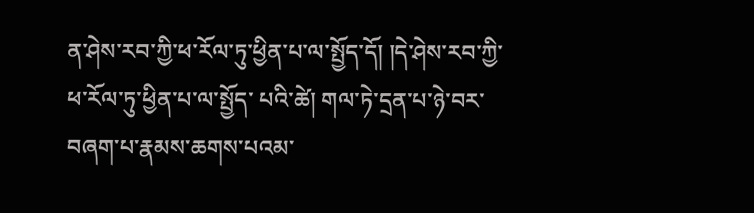ན་ཤེས་རབ་ཀྱི་ཕ་རོལ་ཏུ་ཕྱིན་པ་ལ་སྤྱོད་དོ། །དེ་ཤེས་རབ་ཀྱི་ཕ་རོལ་ཏུ་ཕྱིན་པ་ལ་སྤྱོད་ པའི་ཚེ། གལ་ཏེ་དྲན་པ་ཉེ་བར་བཞག་པ་རྣམས་ཆགས་པའམ་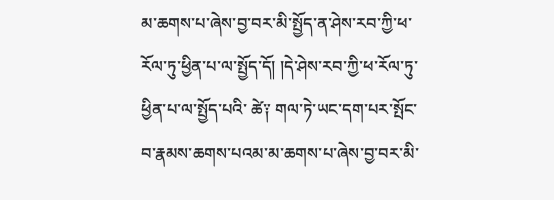མ་ཆགས་པ་ཞེས་བྱ་བར་མི་སྤྱོད་ན་ཤེས་རབ་ཀྱི་ཕ་རོལ་ཏུ་ཕྱིན་པ་ལ་སྤྱོད་དོ། །དེ་ཤེས་རབ་ཀྱི་ཕ་རོལ་ཏུ་ཕྱིན་པ་ལ་སྤྱོད་པའི་ ཚེ༑ གལ་ཏེ་ཡང་དག་པར་སྤོང་བ་རྣམས་ཆགས་པའམ་མ་ཆགས་པ་ཞེས་བྱ་བར་མི་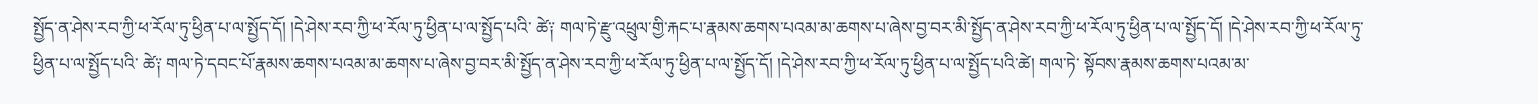སྤྱོད་ན་ཤེས་རབ་ཀྱི་ཕ་རོལ་ཏུ་ཕྱིན་པ་ལ་སྤྱོད་དོ། །དེ་ཤེས་རབ་ཀྱི་ཕ་རོལ་ཏུ་ཕྱིན་པ་ལ་སྤྱོད་པའི་ ཚེ༑ གལ་ཏེ་རྫུ་འཕྲུལ་གྱི་རྐང་པ་རྣམས་ཆགས་པའམ་མ་ཆགས་པ་ཞེས་བྱ་བར་མི་སྤྱོད་ན་ཤེས་རབ་ཀྱི་ཕ་རོལ་ཏུ་ཕྱིན་པ་ལ་སྤྱོད་དོ། །དེ་ཤེས་རབ་ཀྱི་ཕ་རོལ་ཏུ་ཕྱིན་པ་ལ་སྤྱོད་པའི་ ཚེ༑ གལ་ཏེ་དབང་པོ་རྣམས་ཆགས་པའམ་མ་ཆགས་པ་ཞེས་བྱ་བར་མི་སྤྱོད་ན་ཤེས་རབ་ཀྱི་ཕ་རོལ་ཏུ་ཕྱིན་པ་ལ་སྤྱོད་དོ། །དེ་ཤེས་རབ་ཀྱི་ཕ་རོལ་ཏུ་ཕྱིན་པ་ལ་སྤྱོད་པའི་ཚེ། གལ་ཏེ་ སྟོབས་རྣམས་ཆགས་པའམ་མ་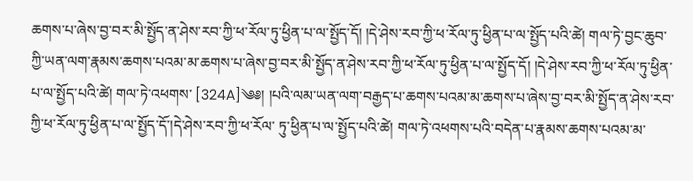ཆགས་པ་ཞེས་བྱ་བར་མི་སྤྱོད་ན་ཤེས་རབ་ཀྱི་ཕ་རོལ་ཏུ་ཕྱིན་པ་ལ་སྤྱོད་དོ། །དེ་ཤེས་རབ་ཀྱི་ཕ་རོལ་ཏུ་ཕྱིན་པ་ལ་སྤྱོད་པའི་ཚེ། གལ་ཏེ་བྱང་ཆུབ་ ཀྱི་ཡན་ལག་རྣམས་ཆགས་པའམ་མ་ཆགས་པ་ཞེས་བྱ་བར་མི་སྤྱོད་ན་ཤེས་རབ་ཀྱི་ཕ་རོལ་ཏུ་ཕྱིན་པ་ལ་སྤྱོད་དོ། །དེ་ཤེས་རབ་ཀྱི་ཕ་རོལ་ཏུ་ཕྱིན་པ་ལ་སྤྱོད་པའི་ཚེ། གལ་ཏེ་འཕགས་ [324A]༄༅། །པའི་ལམ་ཡན་ལག་བརྒྱད་པ་ཆགས་པའམ་མ་ཆགས་པ་ཞེས་བྱ་བར་མི་སྤྱོད་ན་ཤེས་རབ་ཀྱི་ཕ་རོལ་ཏུ་ཕྱིན་པ་ལ་སྤྱོད་དོ་།དེ་ཤེས་རབ་ཀྱི་ཕ་རོལ་ ཏུ་ཕྱིན་པ་ལ་སྤྱོད་པའི་ཚེ། གལ་ཏེ་འཕགས་པའི་བདེན་པ་རྣམས་ཆགས་པའམ་མ་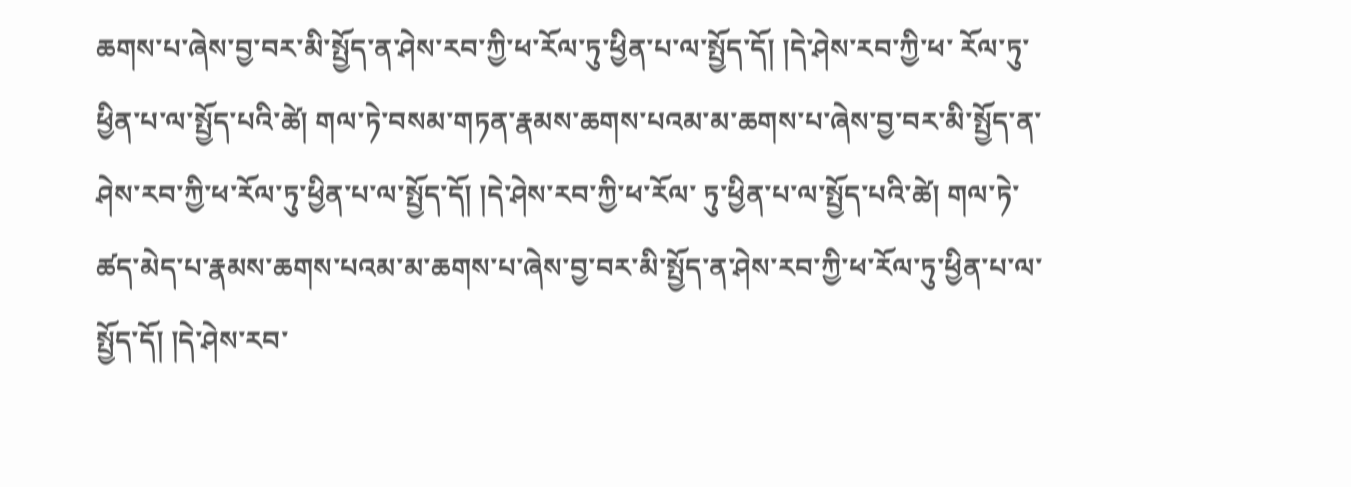ཆགས་པ་ཞེས་བྱ་བར་མི་སྤྱོད་ན་ཤེས་རབ་ཀྱི་ཕ་རོལ་ཏུ་ཕྱིན་པ་ལ་སྤྱོད་དོ། །དེ་ཤེས་རབ་ཀྱི་ཕ་ རོལ་ཏུ་ཕྱིན་པ་ལ་སྤྱོད་པའི་ཚེ། གལ་ཏེ་བསམ་གཏན་རྣམས་ཆགས་པའམ་མ་ཆགས་པ་ཞེས་བྱ་བར་མི་སྤྱོད་ན་ཤེས་རབ་ཀྱི་ཕ་རོལ་ཏུ་ཕྱིན་པ་ལ་སྤྱོད་དོ། །དེ་ཤེས་རབ་ཀྱི་ཕ་རོལ་ ཏུ་ཕྱིན་པ་ལ་སྤྱོད་པའི་ཚེ། གལ་ཏེ་ཚད་མེད་པ་རྣམས་ཆགས་པའམ་མ་ཆགས་པ་ཞེས་བྱ་བར་མི་སྤྱོད་ན་ཤེས་རབ་ཀྱི་ཕ་རོལ་ཏུ་ཕྱིན་པ་ལ་སྤྱོད་དོ། །དེ་ཤེས་རབ་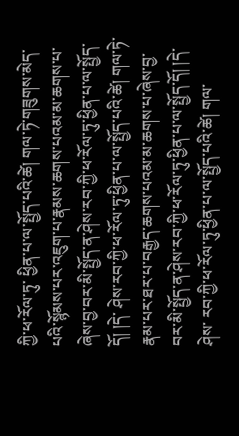ཀྱི་ཕ་རོལ་ཏུ་ ཕྱིན་པ་ལ་སྤྱོད་པའི་ཚེ། གལ་ཏེ་གཟུགས་མེད་པའི་སྙོམས་པར་འཇུག་པ་རྣམས་ཆགས་པའམ་མ་ཆགས་པ་ཞེས་བྱ་བར་མི་སྤྱོད་ན་ཤེས་རབ་ཀྱི་ཕ་རོལ་ཏུ་ཕྱིན་པ་ལ་སྤྱོད་དོ། །དེ་ ཤེས་རབ་ཀྱི་ཕ་རོལ་ཏུ་ཕྱིན་པ་ལ་སྤྱོད་པའི་ཚེ། གལ་ཏེ་རྣམ་པར་ཐར་པ་བརྒྱད་ཆགས་པའམ་མ་ཆགས་པ་ཞེས་བྱ་བར་མི་སྤྱོད་ན་ཤེས་རབ་ཀྱི་ཕ་རོལ་ཏུ་ཕྱིན་པ་ལ་སྤྱོད་དོ། །དེ་ཤེས་ རབ་ཀྱི་ཕ་རོལ་ཏུ་ཕྱིན་པ་ལ་སྤྱོད་པའི་ཚེ། གལ་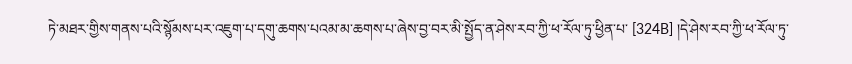ཏེ་མཐར་གྱིས་གནས་པའི་སྙོམས་པར་འཇུག་པ་དགུ་ཆགས་པའམ་མ་ཆགས་པ་ཞེས་བྱ་བར་མི་སྤྱོད་ན་ཤེས་རབ་ཀྱི་ཕ་རོལ་ཏུ་ཕྱིན་པ་ [324B] །དེ་ཤེས་རབ་ཀྱི་ཕ་རོལ་ཏུ་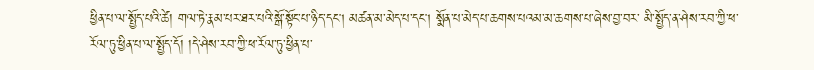ཕྱིན་པ་ལ་སྤྱོད་པའི་ཚེ། གལ་ཏེ་རྣམ་པར་ཐར་པའི་སྒོ་སྟོང་པ་ཉིད་དང། མཚན་མ་མེད་པ་དང། སྨོན་པ་མེད་པ་ཆགས་པའམ་མ་ཆགས་པ་ཞེས་བྱ་བར་ མི་སྤྱོད་ན་ཤེས་རབ་ཀྱི་ཕ་རོལ་ཏུ་ཕྱིན་པ་ལ་སྤྱོད་དོ། །དེ་ཤེས་རབ་ཀྱི་ཕ་རོལ་ཏུ་ཕྱིན་པ་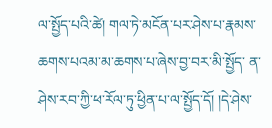ལ་སྤྱོད་པའི་ཚེ། གལ་ཏེ་མངོན་པར་ཤེས་པ་རྣམས་ཆགས་པའམ་མ་ཆགས་པ་ཞེས་བྱ་བར་མི་སྤྱོད་ ན་ཤེས་རབ་ཀྱི་ཕ་རོལ་ཏུ་ཕྱིན་པ་ལ་སྤྱོད་དོ། །དེ་ཤེས་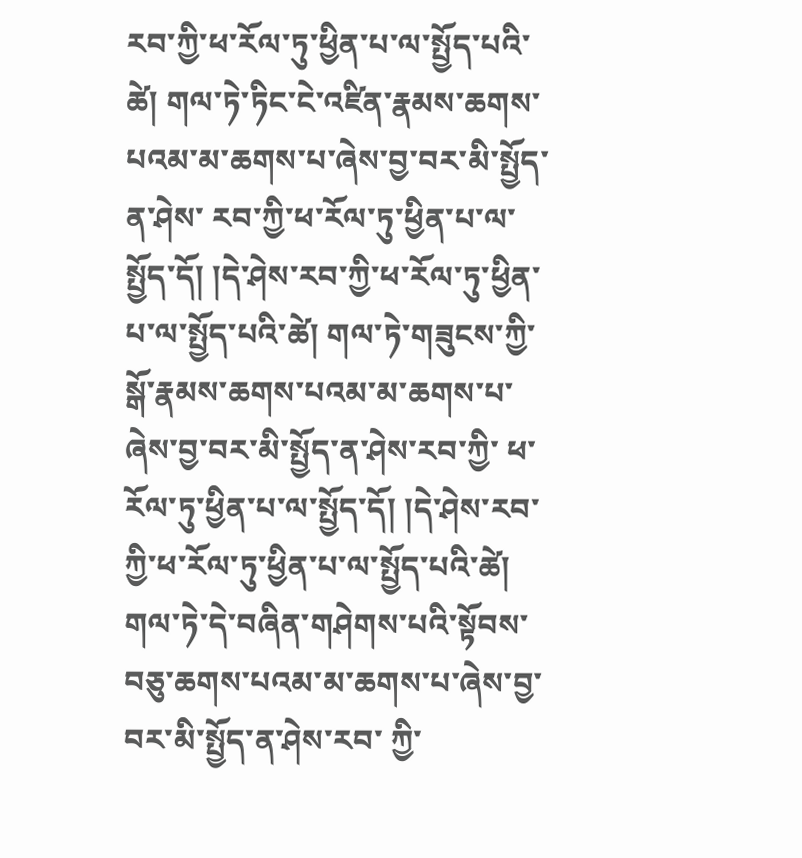རབ་ཀྱི་ཕ་རོལ་ཏུ་ཕྱིན་པ་ལ་སྤྱོད་པའི་ཚེ། གལ་ཏེ་ཏིང་ངེ་འཛིན་རྣམས་ཆགས་པའམ་མ་ཆགས་པ་ཞེས་བྱ་བར་མི་སྤྱོད་ན་ཤེས་ རབ་ཀྱི་ཕ་རོལ་ཏུ་ཕྱིན་པ་ལ་སྤྱོད་དོ། །དེ་ཤེས་རབ་ཀྱི་ཕ་རོལ་ཏུ་ཕྱིན་པ་ལ་སྤྱོད་པའི་ཚེ། གལ་ཏེ་གཟུངས་ཀྱི་སྒོ་རྣམས་ཆགས་པའམ་མ་ཆགས་པ་ཞེས་བྱ་བར་མི་སྤྱོད་ན་ཤེས་རབ་ཀྱི་ ཕ་རོལ་ཏུ་ཕྱིན་པ་ལ་སྤྱོད་དོ། །དེ་ཤེས་རབ་ཀྱི་ཕ་རོལ་ཏུ་ཕྱིན་པ་ལ་སྤྱོད་པའི་ཚེ། གལ་ཏེ་དེ་བཞིན་གཤེགས་པའི་སྟོབས་བཅུ་ཆགས་པའམ་མ་ཆགས་པ་ཞེས་བྱ་བར་མི་སྤྱོད་ན་ཤེས་རབ་ ཀྱི་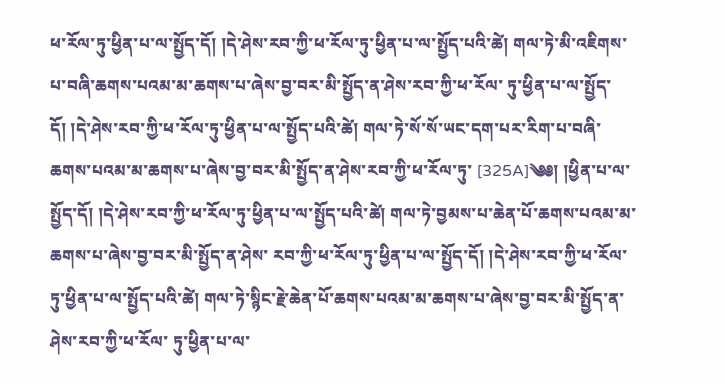ཕ་རོལ་ཏུ་ཕྱིན་པ་ལ་སྤྱོད་དོ། །དེ་ཤེས་རབ་ཀྱི་ཕ་རོལ་ཏུ་ཕྱིན་པ་ལ་སྤྱོད་པའི་ཚེ། གལ་ཏེ་མི་འཇིགས་པ་བཞི་ཆགས་པའམ་མ་ཆགས་པ་ཞེས་བྱ་བར་མི་སྤྱོད་ན་ཤེས་རབ་ཀྱི་ཕ་རོལ་ ཏུ་ཕྱིན་པ་ལ་སྤྱོད་དོ། །དེ་ཤེས་རབ་ཀྱི་ཕ་རོལ་ཏུ་ཕྱིན་པ་ལ་སྤྱོད་པའི་ཚེ། གལ་ཏེ་སོ་སོ་ཡང་དག་པར་རིག་པ་བཞི་ཆགས་པའམ་མ་ཆགས་པ་ཞེས་བྱ་བར་མི་སྤྱོད་ན་ཤེས་རབ་ཀྱི་ཕ་རོལ་ཏུ་ [325A]༄༅། །ཕྱིན་པ་ལ་སྤྱོད་དོ། །དེ་ཤེས་རབ་ཀྱི་ཕ་རོལ་ཏུ་ཕྱིན་པ་ལ་སྤྱོད་པའི་ཚེ། གལ་ཏེ་བྱམས་པ་ཆེན་པོ་ཆགས་པའམ་མ་ཆགས་པ་ཞེས་བྱ་བར་མི་སྤྱོད་ན་ཤེས་ རབ་ཀྱི་ཕ་རོལ་ཏུ་ཕྱིན་པ་ལ་སྤྱོད་དོ། །དེ་ཤེས་རབ་ཀྱི་ཕ་རོལ་ཏུ་ཕྱིན་པ་ལ་སྤྱོད་པའི་ཚེ། གལ་ཏེ་སྙིང་རྗེ་ཆེན་པོ་ཆགས་པའམ་མ་ཆགས་པ་ཞེས་བྱ་བར་མི་སྤྱོད་ན་ཤེས་རབ་ཀྱི་ཕ་རོལ་ ཏུ་ཕྱིན་པ་ལ་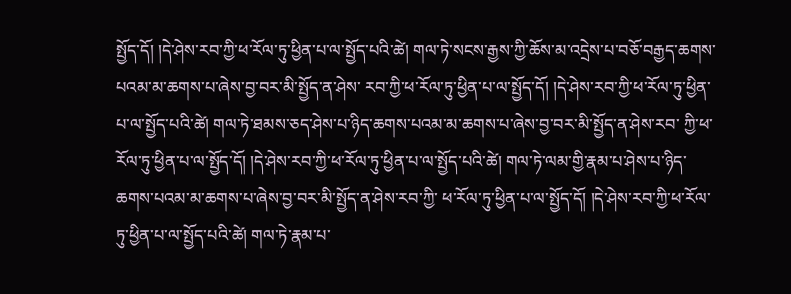སྤྱོད་དོ། །དེ་ཤེས་རབ་ཀྱི་ཕ་རོལ་ཏུ་ཕྱིན་པ་ལ་སྤྱོད་པའི་ཚེ། གལ་ཏེ་སངས་རྒྱས་ཀྱི་ཆོས་མ་འདྲེས་པ་བཅོ་བརྒྱད་ཆགས་པའམ་མ་ཆགས་པ་ཞེས་བྱ་བར་མི་སྤྱོད་ན་ཤེས་ རབ་ཀྱི་ཕ་རོལ་ཏུ་ཕྱིན་པ་ལ་སྤྱོད་དོ། །དེ་ཤེས་རབ་ཀྱི་ཕ་རོལ་ཏུ་ཕྱིན་པ་ལ་སྤྱོད་པའི་ཚེ། གལ་ཏེ་ཐམས་ཅད་ཤེས་པ་ཉིད་ཆགས་པའམ་མ་ཆགས་པ་ཞེས་བྱ་བར་མི་སྤྱོད་ན་ཤེས་རབ་ ཀྱི་ཕ་རོལ་ཏུ་ཕྱིན་པ་ལ་སྤྱོད་དོ། །དེ་ཤེས་རབ་ཀྱི་ཕ་རོལ་ཏུ་ཕྱིན་པ་ལ་སྤྱོད་པའི་ཚེ། གལ་ཏེ་ལམ་གྱི་རྣམ་པ་ཤེས་པ་ཉིད་ཆགས་པའམ་མ་ཆགས་པ་ཞེས་བྱ་བར་མི་སྤྱོད་ན་ཤེས་རབ་ཀྱི་ ཕ་རོལ་ཏུ་ཕྱིན་པ་ལ་སྤྱོད་དོ། །དེ་ཤེས་རབ་ཀྱི་ཕ་རོལ་ཏུ་ཕྱིན་པ་ལ་སྤྱོད་པའི་ཚེ། གལ་ཏེ་རྣམ་པ་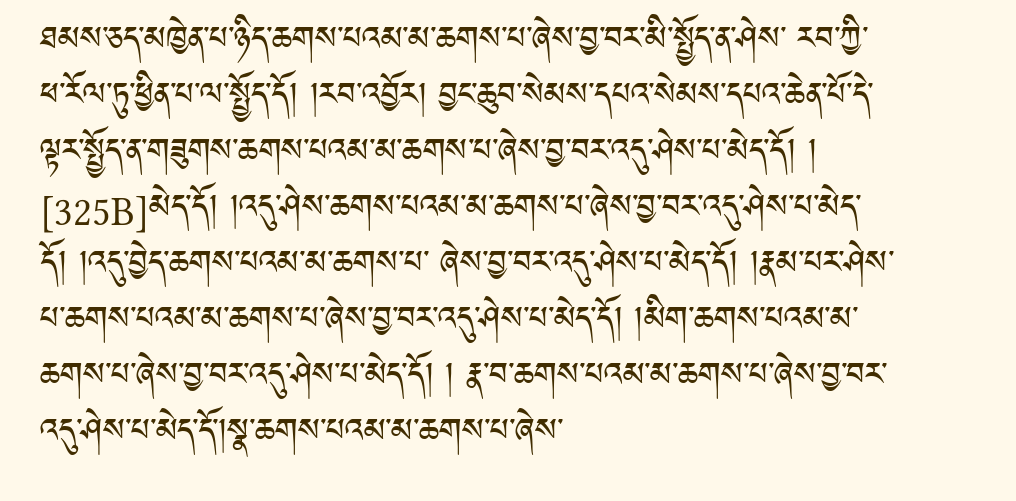ཐམས་ཅད་མཁྱེན་པ་ཉིད་ཆགས་པའམ་མ་ཆགས་པ་ཞེས་བྱ་བར་མི་སྤྱོད་ན་ཤེས་ རབ་ཀྱི་ཕ་རོལ་ཏུ་ཕྱིན་པ་ལ་སྤྱོད་དོ། །རབ་འབྱོར། བྱང་ཆུབ་སེམས་དཔའ་སེམས་དཔའ་ཆེན་པོ་དེ་ལྟར་སྤྱོད་ན་གཟུགས་ཆགས་པའམ་མ་ཆགས་པ་ཞེས་བྱ་བར་འདུ་ཤེས་པ་མེད་དོ། ། [325B]མེད་དོ། །འདུ་ཤེས་ཆགས་པའམ་མ་ཆགས་པ་ཞེས་བྱ་བར་འདུ་ཤེས་པ་མེད་དོ། །འདུ་བྱེད་ཆགས་པའམ་མ་ཆགས་པ་ ཞེས་བྱ་བར་འདུ་ཤེས་པ་མེད་དོ། །རྣམ་པར་ཤེས་པ་ཆགས་པའམ་མ་ཆགས་པ་ཞེས་བྱ་བར་འདུ་ཤེས་པ་མེད་དོ། །མིག་ཆགས་པའམ་མ་ཆགས་པ་ཞེས་བྱ་བར་འདུ་ཤེས་པ་མེད་དོ། ། རྣ་བ་ཆགས་པའམ་མ་ཆགས་པ་ཞེས་བྱ་བར་འདུ་ཤེས་པ་མེད་དོ་།སྣ་ཆགས་པའམ་མ་ཆགས་པ་ཞེས་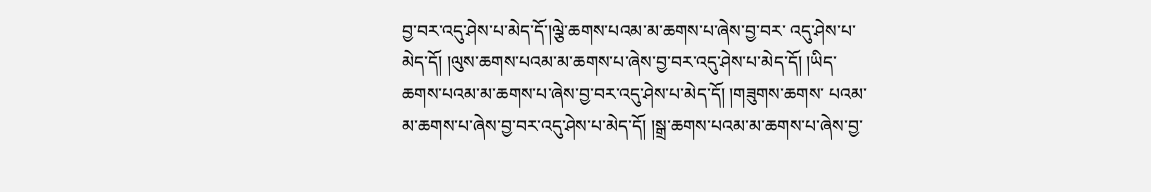བྱ་བར་འདུ་ཤེས་པ་མེད་དོ་།ལྕེ་ཆགས་པའམ་མ་ཆགས་པ་ཞེས་བྱ་བར་ འདུ་ཤེས་པ་མེད་དོ། །ལུས་ཆགས་པའམ་མ་ཆགས་པ་ཞེས་བྱ་བར་འདུ་ཤེས་པ་མེད་དོ། །ཡིད་ཆགས་པའམ་མ་ཆགས་པ་ཞེས་བྱ་བར་འདུ་ཤེས་པ་མེད་དོ། །གཟུགས་ཆགས་ པའམ་མ་ཆགས་པ་ཞེས་བྱ་བར་འདུ་ཤེས་པ་མེད་དོ། །སྒྲ་ཆགས་པའམ་མ་ཆགས་པ་ཞེས་བྱ་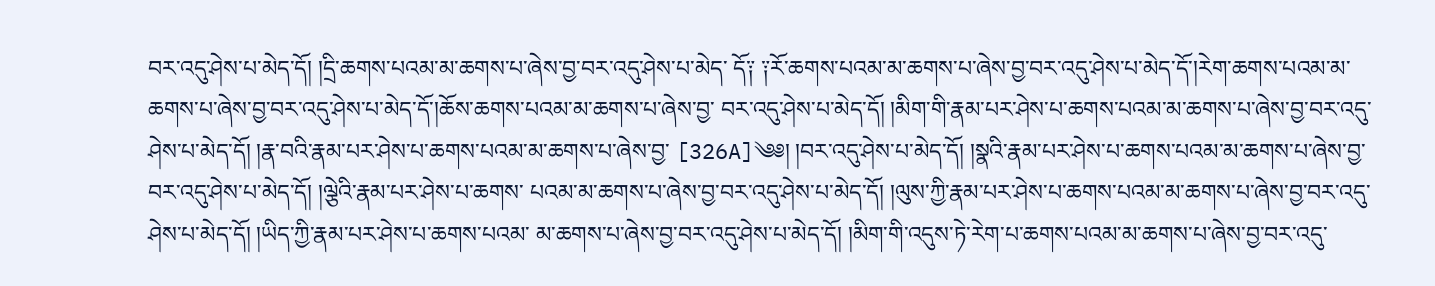བར་འདུ་ཤེས་པ་མེད་དོ། །དྲི་ཆགས་པའམ་མ་ཆགས་པ་ཞེས་བྱ་བར་འདུ་ཤེས་པ་མེད་ དོ༑ ༑རོ་ཆགས་པའམ་མ་ཆགས་པ་ཞེས་བྱ་བར་འདུ་ཤེས་པ་མེད་དོ་།རེག་ཆགས་པའམ་མ་ཆགས་པ་ཞེས་བྱ་བར་འདུ་ཤེས་པ་མེད་དོ་།ཆོས་ཆགས་པའམ་མ་ཆགས་པ་ཞེས་བྱ་ བར་འདུ་ཤེས་པ་མེད་དོ། །མིག་གི་རྣམ་པར་ཤེས་པ་ཆགས་པའམ་མ་ཆགས་པ་ཞེས་བྱ་བར་འདུ་ཤེས་པ་མེད་དོ། །རྣ་བའི་རྣམ་པར་ཤེས་པ་ཆགས་པའམ་མ་ཆགས་པ་ཞེས་བྱ་ [326A]༄༅། །བར་འདུ་ཤེས་པ་མེད་དོ། །སྣའི་རྣམ་པར་ཤེས་པ་ཆགས་པའམ་མ་ཆགས་པ་ཞེས་བྱ་བར་འདུ་ཤེས་པ་མེད་དོ། །ལྕེའི་རྣམ་པར་ཤེས་པ་ཆགས་ པའམ་མ་ཆགས་པ་ཞེས་བྱ་བར་འདུ་ཤེས་པ་མེད་དོ། །ལུས་ཀྱི་རྣམ་པར་ཤེས་པ་ཆགས་པའམ་མ་ཆགས་པ་ཞེས་བྱ་བར་འདུ་ཤེས་པ་མེད་དོ། །ཡིད་ཀྱི་རྣམ་པར་ཤེས་པ་ཆགས་པའམ་ མ་ཆགས་པ་ཞེས་བྱ་བར་འདུ་ཤེས་པ་མེད་དོ། །མིག་གི་འདུས་ཏེ་རེག་པ་ཆགས་པའམ་མ་ཆགས་པ་ཞེས་བྱ་བར་འདུ་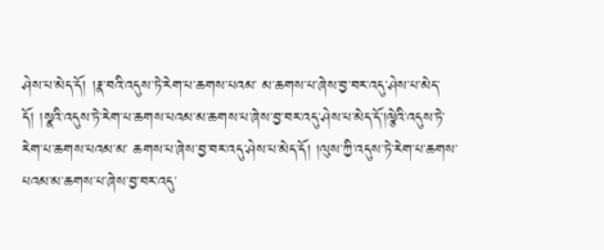ཤེས་པ་མེད་དོ། །རྣ་བའི་འདུས་ཏེ་རེག་པ་ཆགས་པའམ་ མ་ཆགས་པ་ཞེས་བྱ་བར་འདུ་ཤེས་པ་མེད་དོ། །སྣའི་འདུས་ཏེ་རེག་པ་ཆགས་པའམ་མ་ཆགས་པ་ཞེས་བྱ་བར་འདུ་ཤེས་པ་མེད་དོ་།ལྕེའི་འདུས་ཏེ་རེག་པ་ཆགས་པའམ་མ་ ཆགས་པ་ཞེས་བྱ་བར་འདུ་ཤེས་པ་མེད་དོ། །ལུས་ཀྱི་འདུས་ཏེ་རེག་པ་ཆགས་པའམ་མ་ཆགས་པ་ཞེས་བྱ་བར་འདུ་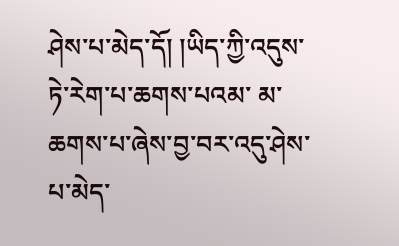ཤེས་པ་མེད་དོ། །ཡིད་ཀྱི་འདུས་ཏེ་རེག་པ་ཆགས་པའམ་ མ་ཆགས་པ་ཞེས་བྱ་བར་འདུ་ཤེས་པ་མེད་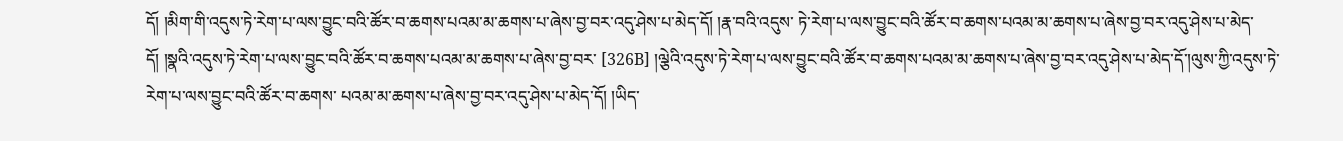དོ། །མིག་གི་འདུས་ཏེ་རེག་པ་ལས་བྱུང་བའི་ཚོར་བ་ཆགས་པའམ་མ་ཆགས་པ་ཞེས་བྱ་བར་འདུ་ཤེས་པ་མེད་དོ། །རྣ་བའི་འདུས་ ཏེ་རེག་པ་ལས་བྱུང་བའི་ཚོར་བ་ཆགས་པའམ་མ་ཆགས་པ་ཞེས་བྱ་བར་འདུ་ཤེས་པ་མེད་དོ། །སྣའི་འདུས་ཏེ་རེག་པ་ལས་བྱུང་བའི་ཚོར་བ་ཆགས་པའམ་མ་ཆགས་པ་ཞེས་བྱ་བར་ [326B] །ལྕེའི་འདུས་ཏེ་རེག་པ་ལས་བྱུང་བའི་ཚོར་བ་ཆགས་པའམ་མ་ཆགས་པ་ཞེས་བྱ་བར་འདུ་ཤེས་པ་མེད་དོ་།ལུས་ཀྱི་འདུས་ཏེ་རེག་པ་ལས་བྱུང་བའི་ཚོར་བ་ཆགས་ པའམ་མ་ཆགས་པ་ཞེས་བྱ་བར་འདུ་ཤེས་པ་མེད་དོ། །ཡིད་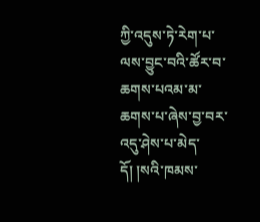ཀྱི་འདུས་ཏེ་རེག་པ་ལས་བྱུང་བའི་ཚོར་བ་ཆགས་པའམ་མ་ཆགས་པ་ཞེས་བྱ་བར་འདུ་ཤེས་པ་མེད་དོ། །སའི་ཁམས་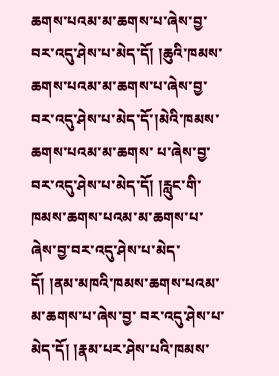ཆགས་པའམ་མ་ཆགས་པ་ཞེས་བྱ་བར་འདུ་ཤེས་པ་མེད་དོ། །ཆུའི་ཁམས་ཆགས་པའམ་མ་ཆགས་པ་ཞེས་བྱ་བར་འདུ་ཤེས་པ་མེད་དོ་།མེའི་ཁམས་ཆགས་པའམ་མ་ཆགས་ པ་ཞེས་བྱ་བར་འདུ་ཤེས་པ་མེད་དོ། །རླུང་གི་ཁམས་ཆགས་པའམ་མ་ཆགས་པ་ཞེས་བྱ་བར་འདུ་ཤེས་པ་མེད་དོ། །ནམ་མཁའི་ཁམས་ཆགས་པའམ་མ་ཆགས་པ་ཞེས་བྱ་ བར་འདུ་ཤེས་པ་མེད་དོ། །རྣམ་པར་ཤེས་པའི་ཁམས་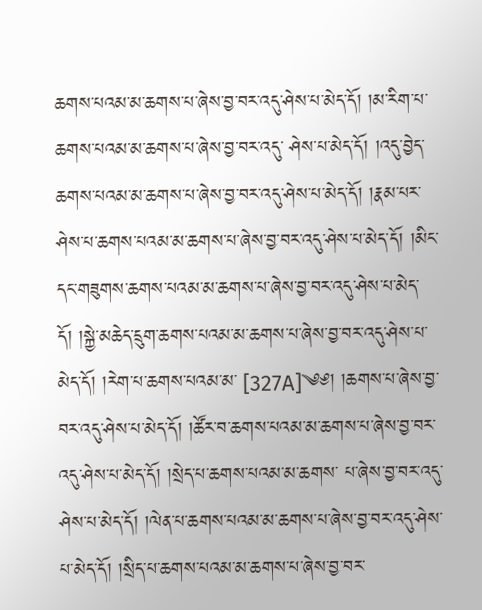ཆགས་པའམ་མ་ཆགས་པ་ཞེས་བྱ་བར་འདུ་ཤེས་པ་མེད་དོ། །མ་རིག་པ་ཆགས་པའམ་མ་ཆགས་པ་ཞེས་བྱ་བར་འདུ་ ཤེས་པ་མེད་དོ། །འདུ་བྱེད་ཆགས་པའམ་མ་ཆགས་པ་ཞེས་བྱ་བར་འདུ་ཤེས་པ་མེད་དོ། །རྣམ་པར་ཤེས་པ་ཆགས་པའམ་མ་ཆགས་པ་ཞེས་བྱ་བར་འདུ་ཤེས་པ་མེད་དོ། །མིང་ དང་གཟུགས་ཆགས་པའམ་མ་ཆགས་པ་ཞེས་བྱ་བར་འདུ་ཤེས་པ་མེད་དོ། །སྐྱེ་མཆེད་དྲུག་ཆགས་པའམ་མ་ཆགས་པ་ཞེས་བྱ་བར་འདུ་ཤེས་པ་མེད་དོ། །རེག་པ་ཆགས་པའམ་མ་ [327A]༄༅། །ཆགས་པ་ཞེས་བྱ་བར་འདུ་ཤེས་པ་མེད་དོ། །ཚོར་བ་ཆགས་པའམ་མ་ཆགས་པ་ཞེས་བྱ་བར་འདུ་ཤེས་པ་མེད་དོ། །སྲེད་པ་ཆགས་པའམ་མ་ཆགས་ པ་ཞེས་བྱ་བར་འདུ་ཤེས་པ་མེད་དོ། །ལེན་པ་ཆགས་པའམ་མ་ཆགས་པ་ཞེས་བྱ་བར་འདུ་ཤེས་པ་མེད་དོ། །སྲིད་པ་ཆགས་པའམ་མ་ཆགས་པ་ཞེས་བྱ་བར་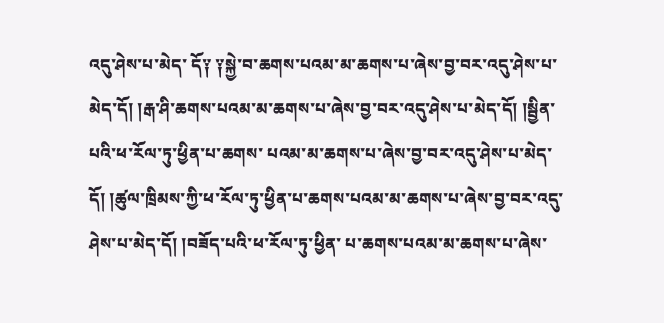འདུ་ཤེས་པ་མེད་ དོ༑ ༑སྐྱེ་བ་ཆགས་པའམ་མ་ཆགས་པ་ཞེས་བྱ་བར་འདུ་ཤེས་པ་མེད་དོ། །རྒ་ཤི་ཆགས་པའམ་མ་ཆགས་པ་ཞེས་བྱ་བར་འདུ་ཤེས་པ་མེད་དོ། །སྦྱིན་པའི་ཕ་རོལ་ཏུ་ཕྱིན་པ་ཆགས་ པའམ་མ་ཆགས་པ་ཞེས་བྱ་བར་འདུ་ཤེས་པ་མེད་དོ། །ཚུལ་ཁྲིམས་ཀྱི་ཕ་རོལ་ཏུ་ཕྱིན་པ་ཆགས་པའམ་མ་ཆགས་པ་ཞེས་བྱ་བར་འདུ་ཤེས་པ་མེད་དོ། །བཟོད་པའི་ཕ་རོལ་ཏུ་ཕྱིན་ པ་ཆགས་པའམ་མ་ཆགས་པ་ཞེས་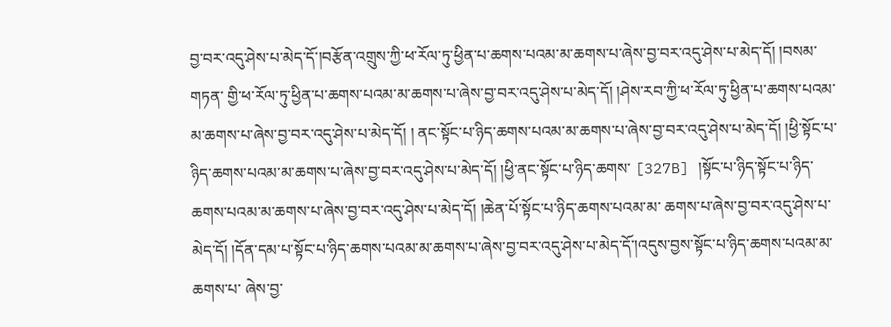བྱ་བར་འདུ་ཤེས་པ་མེད་དོ་།བརྩོན་འགྲུས་ཀྱི་ཕ་རོལ་ཏུ་ཕྱིན་པ་ཆགས་པའམ་མ་ཆགས་པ་ཞེས་བྱ་བར་འདུ་ཤེས་པ་མེད་དོ། །བསམ་གཏན་ གྱི་ཕ་རོལ་ཏུ་ཕྱིན་པ་ཆགས་པའམ་མ་ཆགས་པ་ཞེས་བྱ་བར་འདུ་ཤེས་པ་མེད་དོ། །ཤེས་རབ་ཀྱི་ཕ་རོལ་ཏུ་ཕྱིན་པ་ཆགས་པའམ་མ་ཆགས་པ་ཞེས་བྱ་བར་འདུ་ཤེས་པ་མེད་དོ། ། ནང་སྟོང་པ་ཉིད་ཆགས་པའམ་མ་ཆགས་པ་ཞེས་བྱ་བར་འདུ་ཤེས་པ་མེད་དོ། །ཕྱི་སྟོང་པ་ཉིད་ཆགས་པའམ་མ་ཆགས་པ་ཞེས་བྱ་བར་འདུ་ཤེས་པ་མེད་དོ། །ཕྱི་ནང་སྟོང་པ་ཉིད་ཆགས་ [327B] །སྟོང་པ་ཉིད་སྟོང་པ་ཉིད་ཆགས་པའམ་མ་ཆགས་པ་ཞེས་བྱ་བར་འདུ་ཤེས་པ་མེད་དོ། །ཆེན་པོ་སྟོང་པ་ཉིད་ཆགས་པའམ་མ་ ཆགས་པ་ཞེས་བྱ་བར་འདུ་ཤེས་པ་མེད་དོ། །དོན་དམ་པ་སྟོང་པ་ཉིད་ཆགས་པའམ་མ་ཆགས་པ་ཞེས་བྱ་བར་འདུ་ཤེས་པ་མེད་དོ་།འདུས་བྱས་སྟོང་པ་ཉིད་ཆགས་པའམ་མ་ཆགས་པ་ ཞེས་བྱ་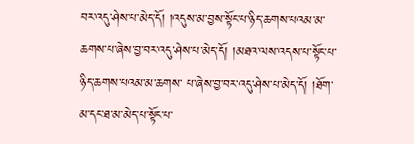བར་འདུ་ཤེས་པ་མེད་དོ། །འདུས་མ་བྱས་སྟོང་པ་ཉིད་ཆགས་པའམ་མ་ཆགས་པ་ཞེས་བྱ་བར་འདུ་ཤེས་པ་མེད་དོ། །མཐའ་ལས་འདས་པ་སྟོང་པ་ཉིད་ཆགས་པའམ་མ་ཆགས་ པ་ཞེས་བྱ་བར་འདུ་ཤེས་པ་མེད་དོ། །ཐོག་མ་དང་ཐ་མ་མེད་པ་སྟོང་པ་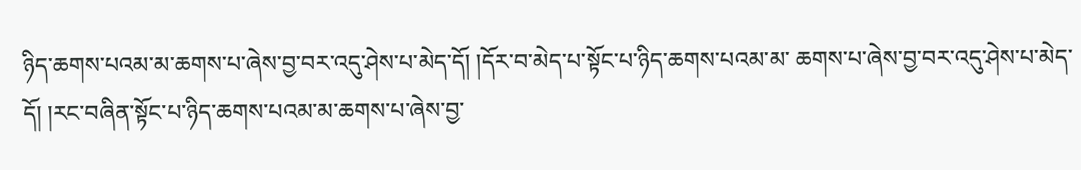ཉིད་ཆགས་པའམ་མ་ཆགས་པ་ཞེས་བྱ་བར་འདུ་ཤེས་པ་མེད་དོ། །དོར་བ་མེད་པ་སྟོང་པ་ཉིད་ཆགས་པའམ་མ་ ཆགས་པ་ཞེས་བྱ་བར་འདུ་ཤེས་པ་མེད་དོ། །རང་བཞིན་སྟོང་པ་ཉིད་ཆགས་པའམ་མ་ཆགས་པ་ཞེས་བྱ་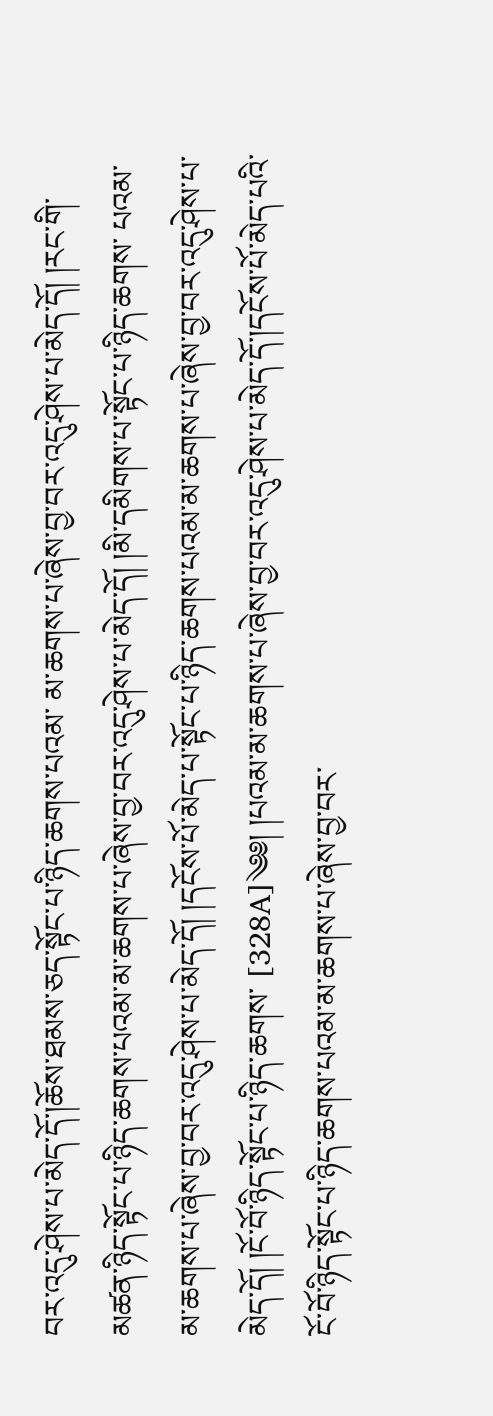བར་འདུ་ཤེས་པ་མེད་དོ་།ཆོས་ཐམས་ཅད་སྟོང་པ་ཉིད་ཆགས་པའམ་ མ་ཆགས་པ་ཞེས་བྱ་བར་འདུ་ཤེས་པ་མེད་དོ། །རང་གི་མཚན་ཉིད་སྟོང་པ་ཉིད་ཆགས་པའམ་མ་ཆགས་པ་ཞེས་བྱ་བར་འདུ་ཤེས་པ་མེད་དོ། །མི་དམིགས་པ་སྟོང་པ་ཉིད་ཆགས་ པའམ་མ་ཆགས་པ་ཞེས་བྱ་བར་འདུ་ཤེས་པ་མེད་དོ། །དངོས་པོ་མེད་པ་སྟོང་པ་ཉིད་ཆགས་པའམ་མ་ཆགས་པ་ཞེས་བྱ་བར་འདུ་ཤེས་པ་མེད་དོ། །ངོ་བོ་ཉིད་སྟོང་པ་ཉིད་ཆགས་ [328A]༄༅། །པའམ་མ་ཆགས་པ་ཞེས་བྱ་བར་འདུ་ཤེས་པ་མེད་དོ་།དངོས་པོ་མེད་པའི་ངོ་བོ་ཉིད་སྟོང་པ་ཉིད་ཆགས་པའམ་མ་ཆགས་པ་ཞེས་བྱ་བར་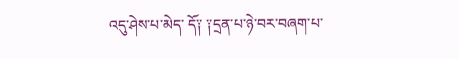འདུ་ཤེས་པ་མེད་ དོ༑ ༑དྲན་པ་ཉེ་བར་བཞག་པ་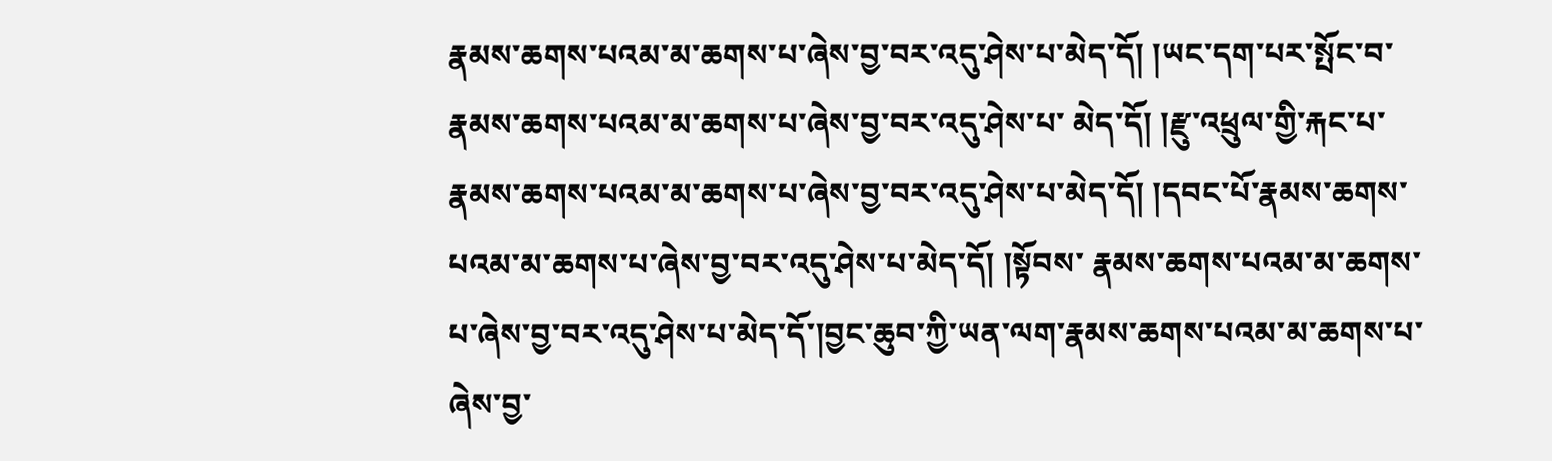རྣམས་ཆགས་པའམ་མ་ཆགས་པ་ཞེས་བྱ་བར་འདུ་ཤེས་པ་མེད་དོ། །ཡང་དག་པར་སྤོང་བ་རྣམས་ཆགས་པའམ་མ་ཆགས་པ་ཞེས་བྱ་བར་འདུ་ཤེས་པ་ མེད་དོ། །རྫུ་འཕྲུལ་གྱི་རྐང་པ་རྣམས་ཆགས་པའམ་མ་ཆགས་པ་ཞེས་བྱ་བར་འདུ་ཤེས་པ་མེད་དོ། །དབང་པོ་རྣམས་ཆགས་པའམ་མ་ཆགས་པ་ཞེས་བྱ་བར་འདུ་ཤེས་པ་མེད་དོ། །སྟོབས་ རྣམས་ཆགས་པའམ་མ་ཆགས་པ་ཞེས་བྱ་བར་འདུ་ཤེས་པ་མེད་དོ་།བྱང་ཆུབ་ཀྱི་ཡན་ལག་རྣམས་ཆགས་པའམ་མ་ཆགས་པ་ཞེས་བྱ་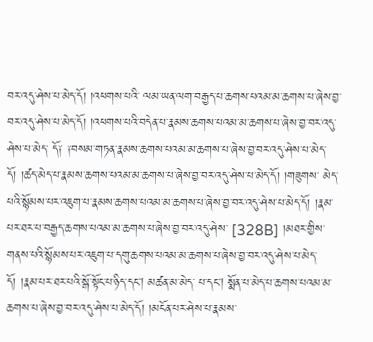བར་འདུ་ཤེས་པ་མེད་དོ། །འཕགས་པའི་ ལམ་ཡན་ལག་བརྒྱད་པ་ཆགས་པའམ་མ་ཆགས་པ་ཞེས་བྱ་བར་འདུ་ཤེས་པ་མེད་དོ། །འཕགས་པའི་བདེན་པ་རྣམས་ཆགས་པའམ་མ་ཆགས་པ་ཞེས་བྱ་བར་འདུ་ཤེས་པ་མེད་ དོ༑ ༑བསམ་གཏན་རྣམས་ཆགས་པའམ་མ་ཆགས་པ་ཞེས་བྱ་བར་འདུ་ཤེས་པ་མེད་དོ། །ཚད་མེད་པ་རྣམས་ཆགས་པའམ་མ་ཆགས་པ་ཞེས་བྱ་བར་འདུ་ཤེས་པ་མེད་དོ། །གཟུགས་ མེད་པའི་སྙོམས་པར་འཇུག་པ་རྣམས་ཆགས་པའམ་མ་ཆགས་པ་ཞེས་བྱ་བར་འདུ་ཤེས་པ་མེད་དོ། །རྣམ་པར་ཐར་པ་བརྒྱད་ཆགས་པའམ་མ་ཆགས་པ་ཞེས་བྱ་བར་འདུ་ཤེས་ [328B] །མཐར་གྱིས་གནས་པའི་སྙོམས་པར་འཇུག་པ་དགུ་ཆགས་པའམ་མ་ཆགས་པ་ཞེས་བྱ་བར་འདུ་ཤེས་པ་མེད་དོ། །རྣམ་པར་ཐར་པའི་སྒོ་སྟོང་པ་ཉིད་དང། མཚན་མ་མེད་ པ་དང། སྨོན་པ་མེད་པ་ཆགས་པའམ་མ་ཆགས་པ་ཞེས་བྱ་བར་འདུ་ཤེས་པ་མེད་དོ། །མངོན་པར་ཤེས་པ་རྣམས་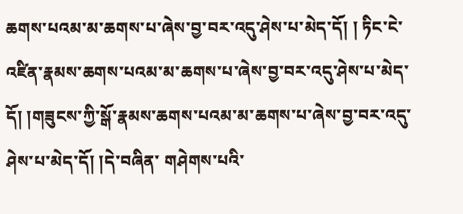ཆགས་པའམ་མ་ཆགས་པ་ཞེས་བྱ་བར་འདུ་ཤེས་པ་མེད་དོ། ། ཏིང་ངེ་འཛིན་རྣམས་ཆགས་པའམ་མ་ཆགས་པ་ཞེས་བྱ་བར་འདུ་ཤེས་པ་མེད་དོ། །གཟུངས་ཀྱི་སྒོ་རྣམས་ཆགས་པའམ་མ་ཆགས་པ་ཞེས་བྱ་བར་འདུ་ཤེས་པ་མེད་དོ། །དེ་བཞིན་ གཤེགས་པའི་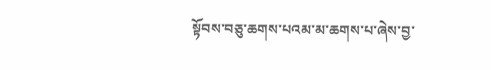སྟོབས་བཅུ་ཆགས་པའམ་མ་ཆགས་པ་ཞེས་བྱ་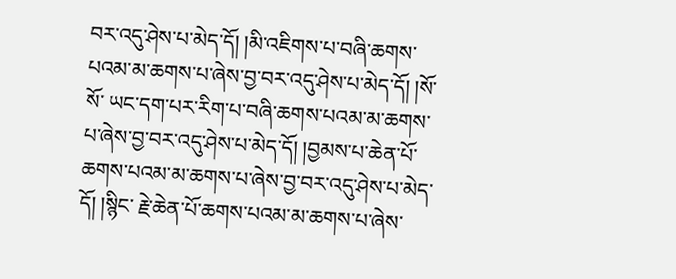བར་འདུ་ཤེས་པ་མེད་དོ། །མི་འཇིགས་པ་བཞི་ཆགས་པའམ་མ་ཆགས་པ་ཞེས་བྱ་བར་འདུ་ཤེས་པ་མེད་དོ། །སོ་སོ་ ཡང་དག་པར་རིག་པ་བཞི་ཆགས་པའམ་མ་ཆགས་པ་ཞེས་བྱ་བར་འདུ་ཤེས་པ་མེད་དོ། །བྱམས་པ་ཆེན་པོ་ཆགས་པའམ་མ་ཆགས་པ་ཞེས་བྱ་བར་འདུ་ཤེས་པ་མེད་དོ། །སྙིང་ རྗེ་ཆེན་པོ་ཆགས་པའམ་མ་ཆགས་པ་ཞེས་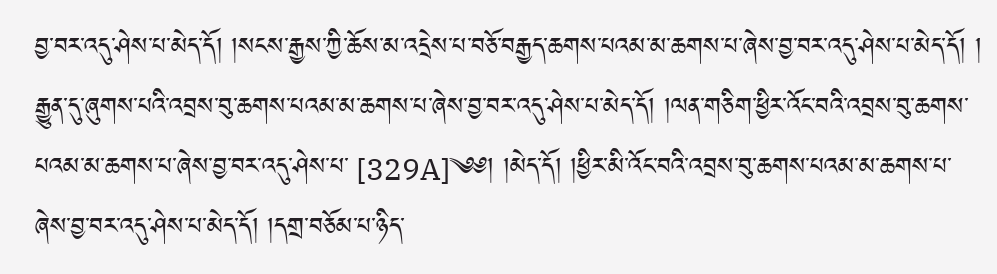བྱ་བར་འདུ་ཤེས་པ་མེད་དོ། །སངས་རྒྱས་ཀྱི་ཆོས་མ་འདྲེས་པ་བཅོ་བརྒྱད་ཆགས་པའམ་མ་ཆགས་པ་ཞེས་བྱ་བར་འདུ་ཤེས་པ་མེད་དོ། ། རྒྱུན་དུ་ཞུགས་པའི་འབྲས་བུ་ཆགས་པའམ་མ་ཆགས་པ་ཞེས་བྱ་བར་འདུ་ཤེས་པ་མེད་དོ། །ལན་གཅིག་ཕྱིར་འོང་བའི་འབྲས་བུ་ཆགས་པའམ་མ་ཆགས་པ་ཞེས་བྱ་བར་འདུ་ཤེས་པ་ [329A]༄༅། །མེད་དོ། །ཕྱིར་མི་འོང་བའི་འབྲས་བུ་ཆགས་པའམ་མ་ཆགས་པ་ཞེས་བྱ་བར་འདུ་ཤེས་པ་མེད་དོ། །དགྲ་བཅོམ་པ་ཉིད་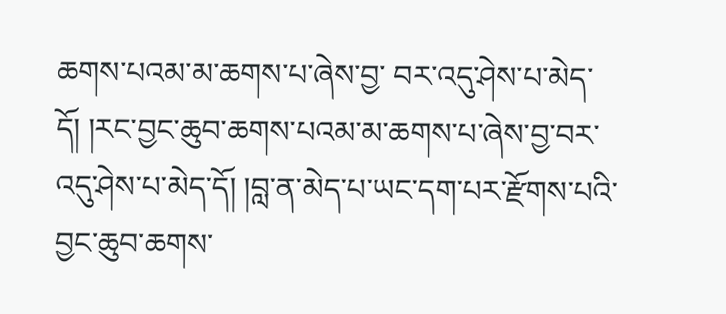ཆགས་པའམ་མ་ཆགས་པ་ཞེས་བྱ་ བར་འདུ་ཤེས་པ་མེད་དོ། །རང་བྱང་ཆུབ་ཆགས་པའམ་མ་ཆགས་པ་ཞེས་བྱ་བར་འདུ་ཤེས་པ་མེད་དོ། །བླ་ན་མེད་པ་ཡང་དག་པར་རྫོགས་པའི་བྱང་ཆུབ་ཆགས་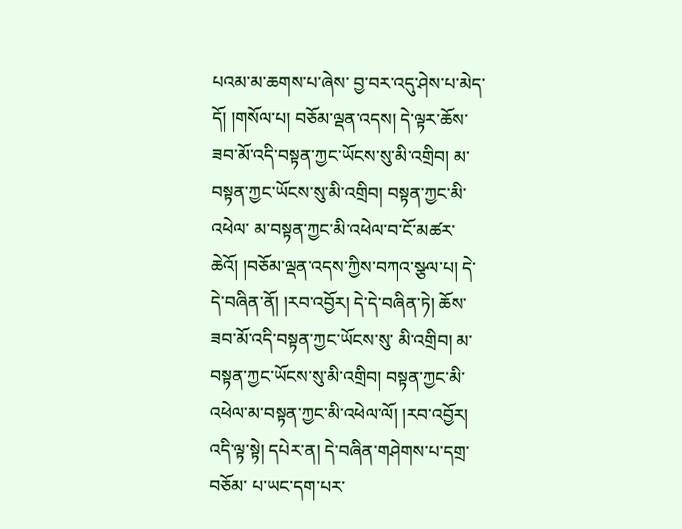པའམ་མ་ཆགས་པ་ཞེས་ བྱ་བར་འདུ་ཤེས་པ་མེད་དོ། །གསོལ་པ། བཅོམ་ལྡན་འདས། དེ་ལྟར་ཆོས་ཟབ་མོ་འདི་བསྟན་ཀྱང་ཡོངས་སུ་མི་འགྲིབ། མ་བསྟན་ཀྱང་ཡོངས་སུ་མི་འགྲིབ། བསྟན་ཀྱང་མི་འཕེལ་ མ་བསྟན་ཀྱང་མི་འཕེལ་བ་ངོ་མཚར་ཆེའོ། །བཅོམ་ལྡན་འདས་ཀྱིས་བཀའ་སྩལ་པ། དེ་དེ་བཞིན་ནོ། །རབ་འབྱོར། དེ་དེ་བཞིན་ཏེ། ཆོས་ཟབ་མོ་འདི་བསྟན་ཀྱང་ཡོངས་སུ་ མི་འགྲིབ། མ་བསྟན་ཀྱང་ཡོངས་སུ་མི་འགྲིབ། བསྟན་ཀྱང་མི་འཕེལ་མ་བསྟན་ཀྱང་མི་འཕེལ་ལོ། །རབ་འབྱོར། འདི་ལྟ་སྟེ། དཔེར་ན། དེ་བཞིན་གཤེགས་པ་དགྲ་བཅོམ་ པ་ཡང་དག་པར་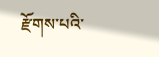རྫོགས་པའི་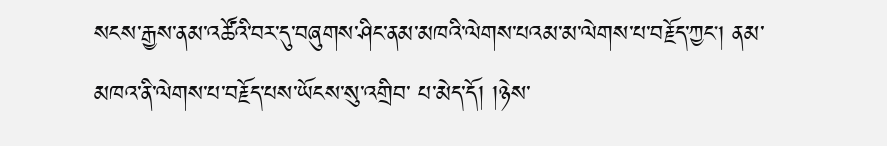སངས་རྒྱས་ནམ་འཚོའི་བར་དུ་བཞུགས་ཤིང་ནམ་མཁའི་ལེགས་པའམ་མ་ལེགས་པ་བརྗོད་ཀྱང། ནམ་མཁའ་ནི་ལེགས་པ་བརྗོད་པས་ཡོངས་སུ་འགྲིབ་ པ་མེད་དོ། །ཉེས་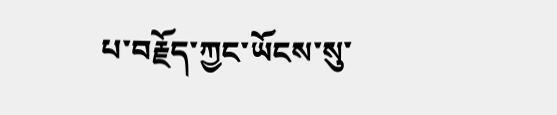པ་བརྗོད་ཀྱང་ཡོངས་སུ་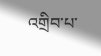འགྲིབ་པ་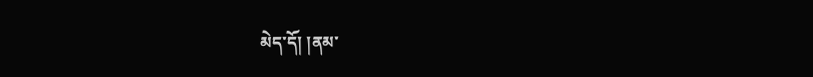མེད་དོ། །ནམ་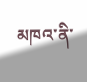མཁའ་ནི་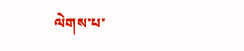ལེགས་པ་